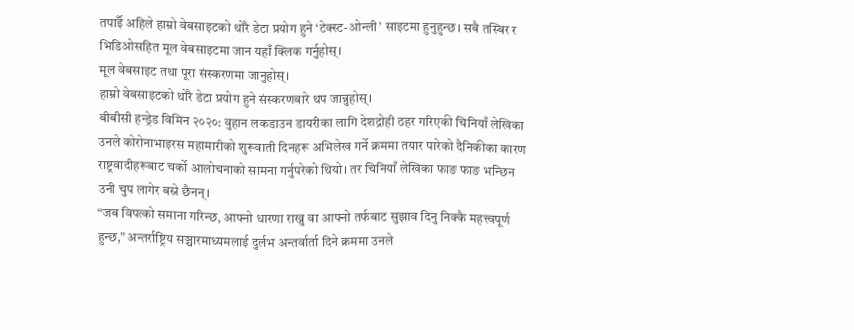तपाईँ अहिले हाम्रो वेबसाइटको थोरै डेटा प्रयोग हुने ‘टेक्स्ट-ओन्ली’ साइटमा हुनुहुन्छ। सबै तस्बिर र भिडिओसहित मूल वेबसाइटमा जान यहाँ क्लिक गर्नुहोस्।
मूल वेबसाइट तथा पूरा संस्करणमा जानुहोस्।
हाम्रो वेबसाइटको थोरै डेटा प्रयोग हुने संस्करणबारे थप जान्नुहोस्।
बीबीसी हन्ड्रेड विमिन २०२०: वुहान लकडाउन डायरीका लागि देशद्रोही ठहर गरिएकी चिनियाँ लेखिका
उनले कोरोनाभाइरस महामारीको शुरूवाती दिनहरू अभिलेख गर्ने क्रममा तयार पारेको दैनिकीका कारण राष्ट्रवादीहरूबाट चर्को आलोचनाको सामना गर्नुपरेको थियो। तर चिनियाँ लेखिका फाङ फाङ भन्छिन उनी चुप लागेर बस्ने छैनन्।
“जब विपत्को समाना गरिन्छ, आफ्नो धारणा राख्नु वा आफ्नो तर्फबाट सुझाव दिनु निक्कै महत्त्वपूर्ण हुन्छ,” अन्तर्राष्ट्रिय सञ्चारमाध्यमलाई दुर्लभ अन्तर्वार्ता दिने क्रममा उनले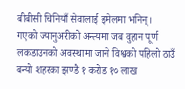बीबीसी चिनियाँ सेवालाई इमेलमा भनिन्।
गएको ज्यानुअरीको अन्त्यमा जब वुहान पूर्ण लकडाउनको अवस्थामा जाने विश्वको पहिलो ठाउँ बन्यो शहरका झण्डै १ करोड १० लाख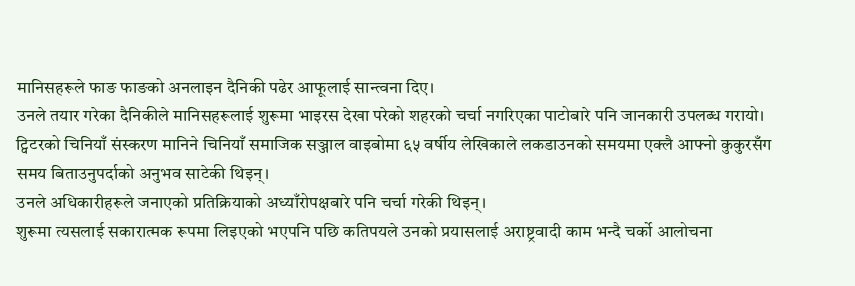मानिसहरूले फाङ फाङको अनलाइन दैनिकी पढेर आफूलाई सान्त्वना दिए।
उनले तयार गरेका दैनिकीले मानिसहरूलाई शुरूमा भाइरस देखा परेको शहरको चर्चा नगरिएका पाटोबारे पनि जानकारी उपलब्ध गरायो।
ट्विटरको चिनियाँ संस्करण मानिने चिनियाँ समाजिक सञ्जाल वाइबोमा ६५ वर्षीय लेखिकाले लकडाउनको समयमा एक्लै आफ्नो कुकुरसँग समय बिताउनुपर्दाको अनुभव साटेकी थिइन्।
उनले अधिकारीहरूले जनाएको प्रतिक्रियाको अध्याँरोपक्षबारे पनि चर्चा गरेकी थिइन्।
शुरूमा त्यसलाई सकारात्मक रूपमा लिइएको भएपनि पछि कतिपयले उनको प्रयासलाई अराष्ट्रवादी काम भन्दै चर्को आलोचना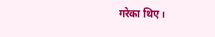गरेका थिए।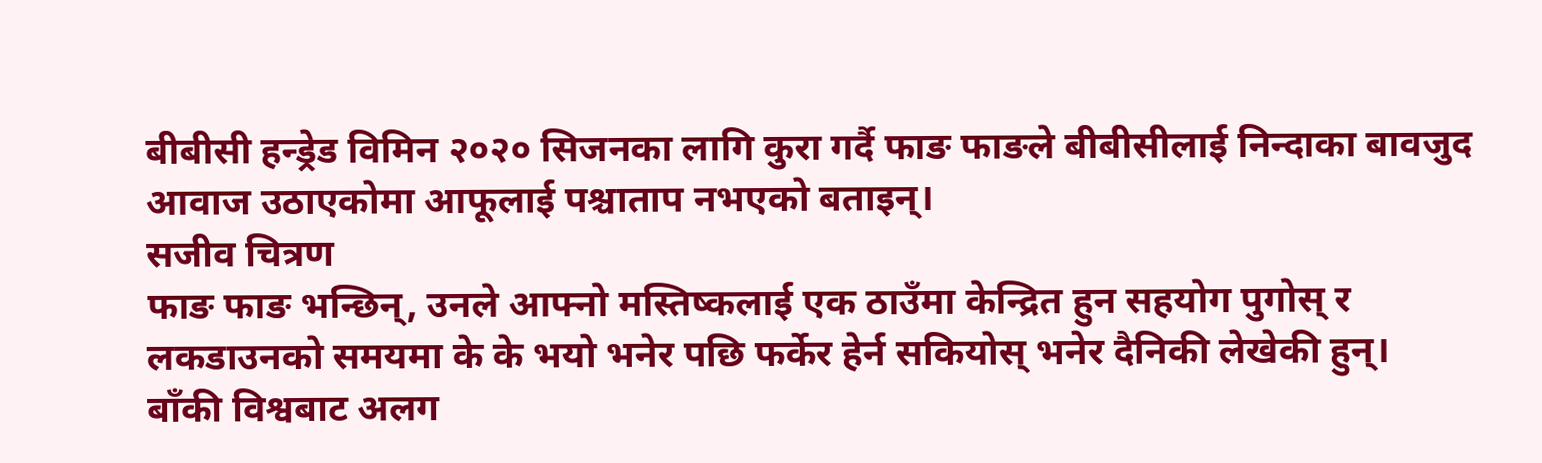बीबीसी हन्ड्रेड विमिन २०२० सिजनका लागि कुरा गर्दै फाङ फाङले बीबीसीलाई निन्दाका बावजुद आवाज उठाएकोमा आफूलाई पश्चाताप नभएको बताइन्।
सजीव चित्रण
फाङ फाङ भन्छिन्, उनले आफ्नो मस्तिष्कलाई एक ठाउँमा केन्द्रित हुन सहयोग पुगोस् र लकडाउनको समयमा के के भयो भनेर पछि फर्केर हेर्न सकियोस् भनेर दैनिकी लेखेकी हुन्।
बाँकी विश्वबाट अलग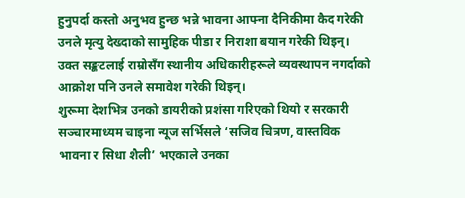हुनुपर्दा कस्तो अनुभव हुन्छ भन्ने भावना आफ्ना दैनिकीमा कैद गरेकी उनले मृत्यु देख्दाको सामुहिक पीडा र निराशा बयान गरेकी थिइन्। उक्त सङ्कटलाई राम्रोसँग स्थानीय अधिकारीहरूले व्यवस्थापन नगर्दाको आक्रोश पनि उनले समावेश गरेकी थिइन्।
शुरूमा देशभित्र उनको डायरीको प्रशंसा गरिएको थियो र सरकारी सञ्चारमाध्यम चाइना न्यूज सर्भिसले ‘सजिव चित्रण, वास्तविक भावना र सिधा शैली’ भएकाले उनका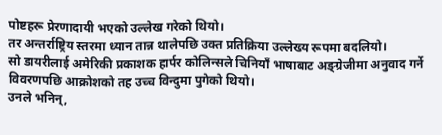पोष्टहरू प्रेरणादायी भएको उल्लेख गरेको थियो।
तर अन्तर्राष्ट्रिय स्तरमा ध्यान तान्न थालेपछि उक्त प्रतिक्रिया उल्लेख्य रूपमा बदलियो।
सो डायरीलाई अमेरिकी प्रकाशक हार्पर कोलिन्सले चिनियाँ भाषाबाट अङ्ग्रेजीमा अनुवाद गर्ने विवरणपछि आक्रोशको तह उच्च विन्दुमा पुगेको थियो।
उनले भनिन्,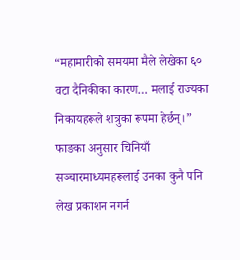“महामारीको समयमा मैले लेखेका ६० वटा दैनिकीका कारण… मलाई राज्यका निकायहरूले शत्रुका रूपमा हेर्छन्।”
फाङका अनुसार चिनियाँ सञ्चारमाध्यमहरूलाई उनका कुनै पनि लेख प्रकाशन नगर्न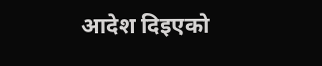आदेश दिइएको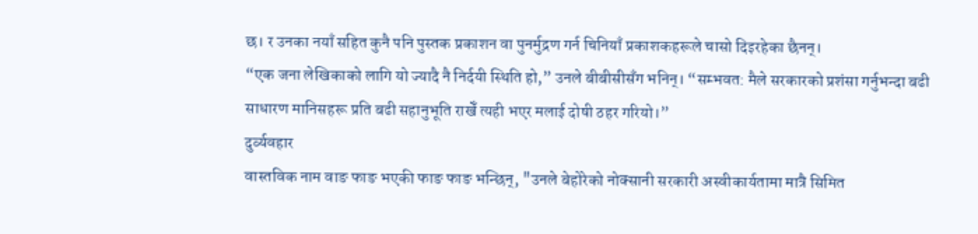छ। र उनका नयाँ सहित कुनै पनि पुस्तक प्रकाशन वा पुनर्मुद्रण गर्न चिनियाँ प्रकाशकहरूले चासो दिइरहेका छैनन्।
“एक जना लेखिकाको लागि यो ज्यादै नै निर्दयी स्थिति हो,” उनले बीबीसीसँग भनिन्। “सम्भवत: मैले सरकारको प्रशंसा गर्नुभन्दा बढी साधारण मानिसहरू प्रति बढी सहानुभूति राखेँ त्यही भएर मलाई दोषी ठहर गरियो।”
दुर्व्यवहार
वास्तविक नाम वाङ फाङ भएकी फाङ फाङ भन्छिन्, "उनले बेहोरेको नोक्सानी सरकारी अस्वीकार्यतामा मात्रै सिमित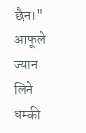छैन।"
आफूले ज्यान लिने धम्की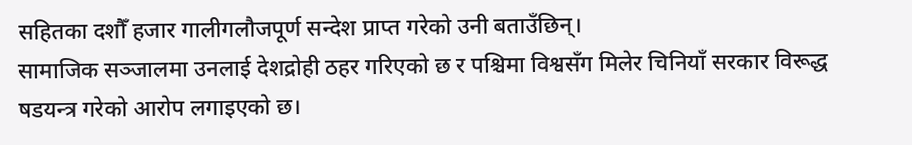सहितका दशौँ हजार गालीगलौजपूर्ण सन्देश प्राप्त गरेको उनी बताउँछिन्।
सामाजिक सञ्जालमा उनलाई देशद्रोही ठहर गरिएको छ र पश्चिमा विश्वसँग मिलेर चिनियाँ सरकार विरूद्ध षडयन्त्र गरेको आरोप लगाइएको छ।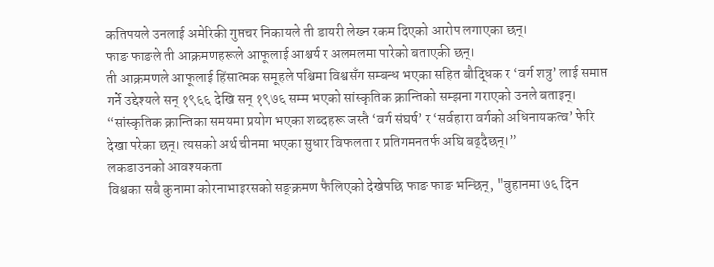कतिपयले उनलाई अमेरिकी गुप्तचर निकायले ती डायरी लेख्न रकम दिएको आरोप लगाएका छन्।
फाङ फाङले ती आक्रमणहरूले आफूलाई आश्चर्य र अलमलमा पारेको बताएकी छन्।
ती आक्रमणले आफूलाई हिंसात्मक समूहले पश्चिमा विश्वसँग सम्बन्ध भएका सहित बौद्धिक र ‘वर्ग शत्रु’ लाई समाप्त गर्ने उद्देश्यले सन् १९६६ देखि सन् १९७६ सम्म भएको सांस्कृतिक क्रान्तिको सम्झना गराएको उनले बताइन्।
“सांस्कृतिक क्रान्तिका समयमा प्रयोग भएका शब्दहरू जस्तै ‘वर्ग संघर्ष’ र ‘सर्वहारा वर्गको अधिनायकत्व’ फेरि देखा परेका छन्। त्यसको अर्थ चीनमा भएका सुधार विफलता र प्रतिगमनतर्फ अघि बढ्दैछन्।”
लकडाउनको आवश्यकता
विश्वका सबै कुनामा कोरनाभाइरसको सङ्क्रमण फैलिएको देखेपछि फाङ फाङ भन्छिन्, "वुहानमा ७६ दिन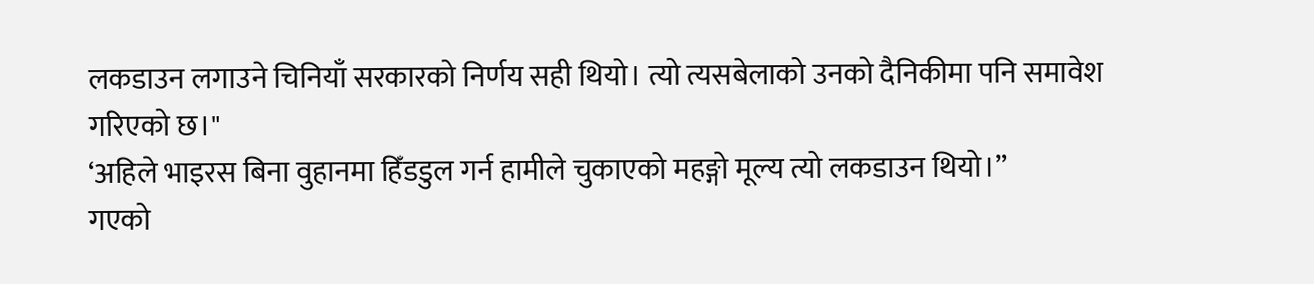लकडाउन लगाउने चिनियाँ सरकारको निर्णय सही थियो। त्यो त्यसबेलाको उनको दैनिकीमा पनि समावेश गरिएको छ।"
‘अहिले भाइरस बिना वुहानमा हिँडडुल गर्न हामीले चुकाएको महङ्गो मूल्य त्यो लकडाउन थियो।”
गएको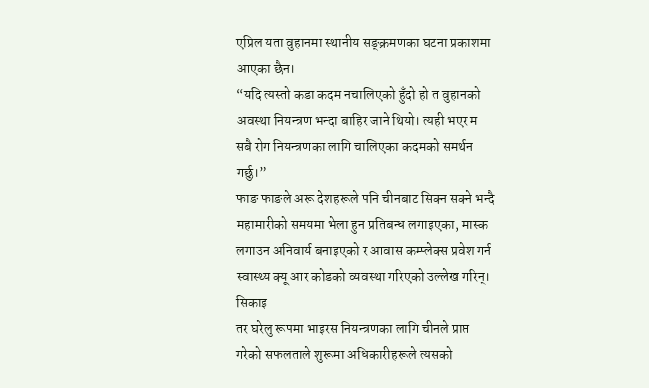एप्रिल यता वुहानमा स्थानीय सङ्क्रमणका घटना प्रकाशमा आएका छैन।
“यदि त्यस्तो कडा कदम नचालिएको हुँदो हो त वुहानको अवस्था नियन्त्रण भन्दा बाहिर जाने थियो। त्यही भएर म सबै रोग नियन्त्रणका लागि चालिएका कदमको समर्थन गर्छु।”
फाङ फाङले अरू देशहरूले पनि चीनबाट सिक्न सक्ने भन्दै महामारीको समयमा भेला हुन प्रतिबन्ध लगाइएका, मास्क लगाउन अनिवार्य बनाइएको र आवास कम्प्लेक्स प्रवेश गर्न स्वास्थ्य क्यू आर कोडको व्यवस्था गरिएको उल्लेख गरिन्।
सिकाइ
तर घरेलु रूपमा भाइरस नियन्त्रणका लागि चीनले प्राप्त गरेको सफलताले शुरूमा अधिकारीहरूले त्यसको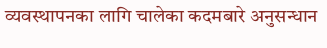व्यवस्थापनका लागि चालेका कदमबारे अनुसन्धान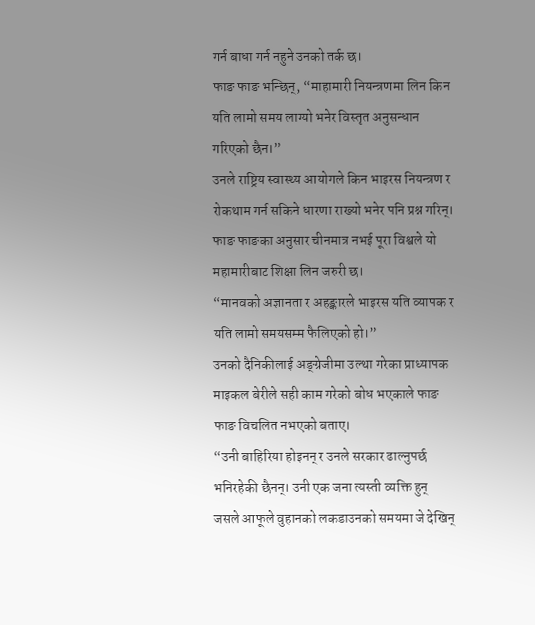गर्न बाधा गर्न नहुने उनको तर्क छ।
फाङ फाङ भन्छिन्, “माहामारी नियन्त्रणमा लिन किन यति लामो समय लाग्यो भनेर विस्तृत अनुसन्धान गरिएको छैन।”
उनले राष्ट्रिय स्वास्थ्य आयोगले किन भाइरस नियन्त्रण र रोकथाम गर्न सकिने धारणा राख्यो भनेर पनि प्रश्न गरिन्।
फाङ फाङका अनुसार चीनमात्र नभई पूरा विश्वले यो महामारीबाट शिक्षा लिन जरुरी छ।
“मानवको अज्ञानता र अहङ्कारले भाइरस यति व्यापक र यति लामो समयसम्म फैलिएको हो।”
उनको दैनिकीलाई अङ्ग्रेजीमा उल्था गरेका प्राध्यापक माइकल बेरीले सही काम गरेको बोध भएकाले फाङ फाङ विचलित नभएको बताए।
“उनी बाहिरिया होइनन् र उनले सरकार ढाल्नुपर्छ भनिरहेकी छैनन्। उनी एक जना त्यस्ती व्यक्ति हुन् जसले आफूले वुहानको लकडाउनको समयमा जे देखिन्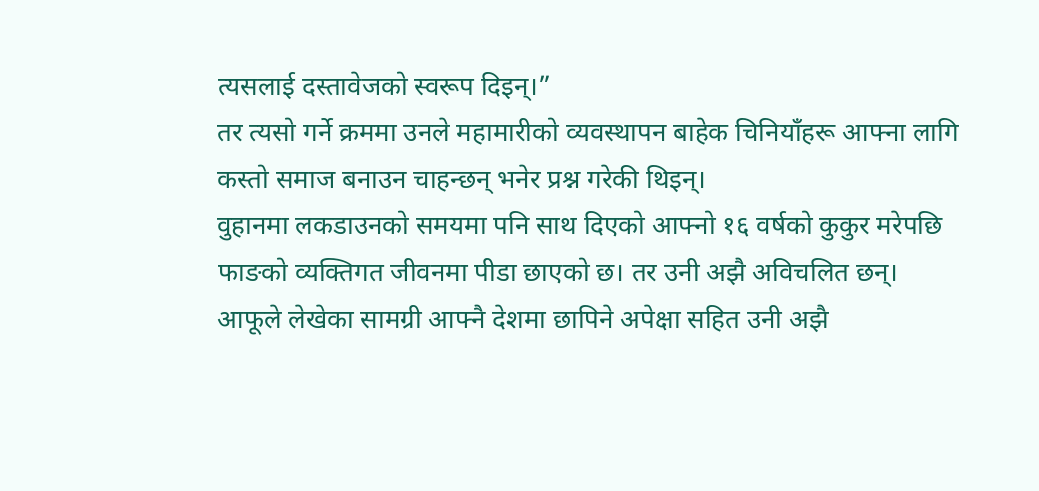त्यसलाई दस्तावेजको स्वरूप दिइन्।”
तर त्यसो गर्ने क्रममा उनले महामारीको व्यवस्थापन बाहेक चिनियाँहरू आफ्ना लागि कस्तो समाज बनाउन चाहन्छन् भनेर प्रश्न गरेकी थिइन्।
वुहानमा लकडाउनको समयमा पनि साथ दिएको आफ्नो १६ वर्षको कुकुर मरेपछि फाङको व्यक्तिगत जीवनमा पीडा छाएको छ। तर उनी अझै अविचलित छन्।
आफूले लेखेका सामग्री आफ्नै देशमा छापिने अपेक्षा सहित उनी अझै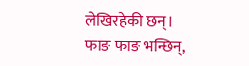लेखिरहेकी छन्।
फाङ फाङ भन्छिन्,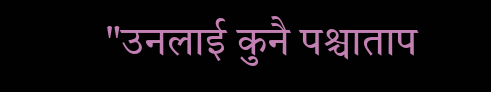"उनलाई कुनै पश्चाताप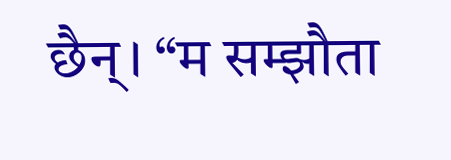छैन्। “म सम्झौता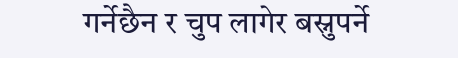गर्नेछैन र चुप लागेर बस्नुपर्ने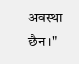अवस्था छैन।"